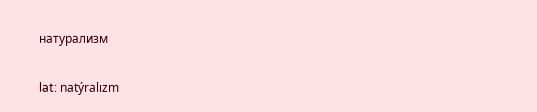натурализм

lat: natýralızm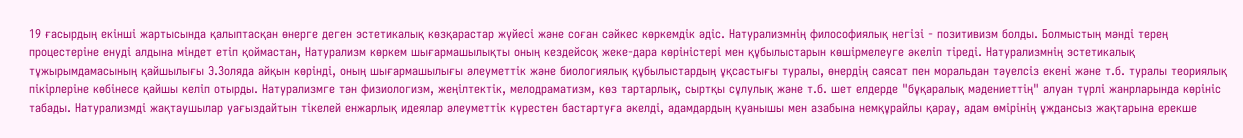19 ғасырдың екінші жартысында қалыптасқан өнерге деген эстетикалық көзқарастар жүйесі және соған сәйкес көркемдік әдіс. Натурализмнің философиялық негізі - позитивизм болды. Болмыстың мәнді терең процестеріне енуді алдына міндет етіп қоймастан, Натурализм көркем шығармашылықты оның кездейсоқ жеке-дара көріністері мен құбылыстарын көшірмелеуге әкеліп тіреді. Натурализмнің эстетикалық тұжырымдамасының қайшылығы Э.Золяда айқын көрінді, оның шығармашылығы әлеуметтік және биологиялық құбылыстардың ұқсастығы туралы, өнердің саясат пен моральдан тәуелсіз екені және т.б. туралы теориялық пікірлеріне көбінесе қайшы келіп отырды. Натурализмге тән физиологизм, жеңілтектік, мелодраматизм, көз тартарлық, сыртқы сұлулық және т.б. шет елдерде "бұқаралық мәдениеттің" алуан түрлі жанрларында көрініс табады. Натурализмді жақтаушылар уағыздайтын тікелей енжарлық идеялар әлеуметтік күрестен бастартуға әкелді, адамдардың қуанышы мен азабына немқұрайлы қарау, адам өмірінің ұждансыз жақтарына ерекше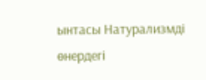ынтасы Натурализмді өнердегі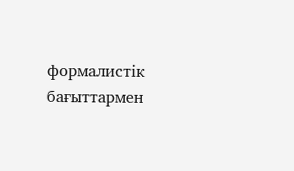формалистік бағыттармен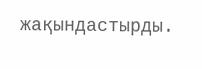жақындастырды.